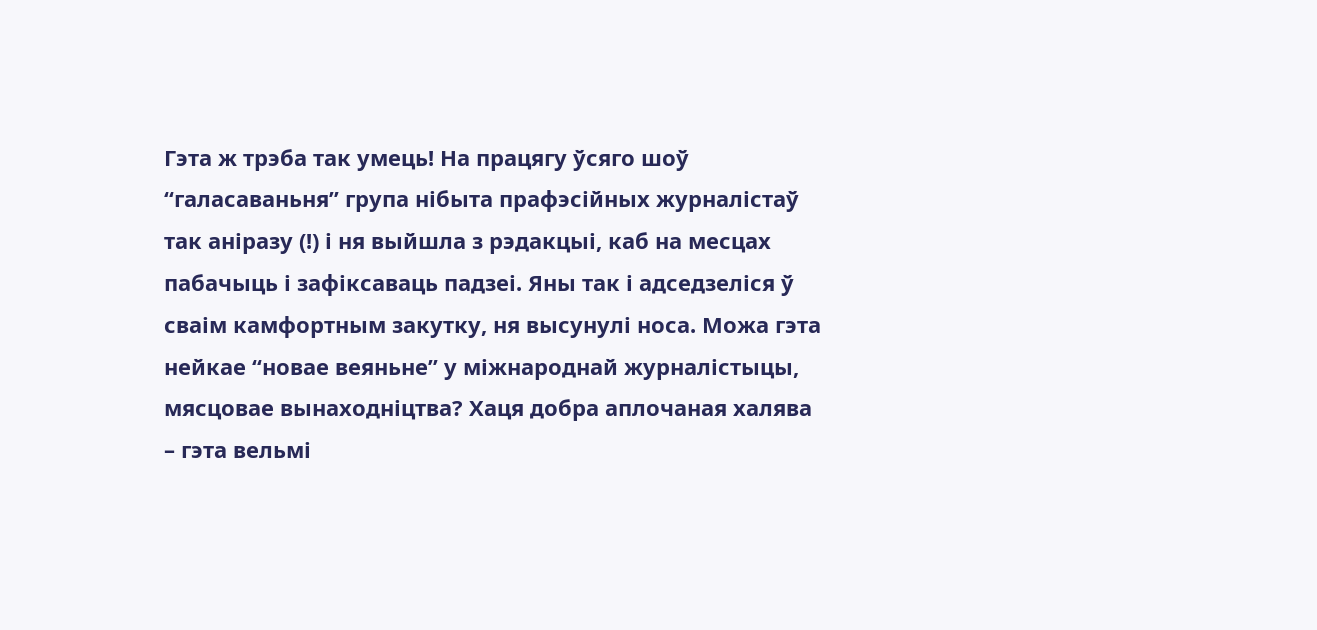Гэта ж трэба так умець! На працягу ўсяго шоў “галасаваньня” група нібыта прафэсійных журналістаў так аніразу (!) і ня выйшла з рэдакцыі, каб на месцах пабачыць і зафіксаваць падзеі. Яны так і адседзеліся ў сваім камфортным закутку, ня высунулі носа. Можа гэта нейкае “новае веяньне” у міжнароднай журналістыцы, мясцовае вынаходніцтва? Хаця добра аплочаная халява – гэта вельмі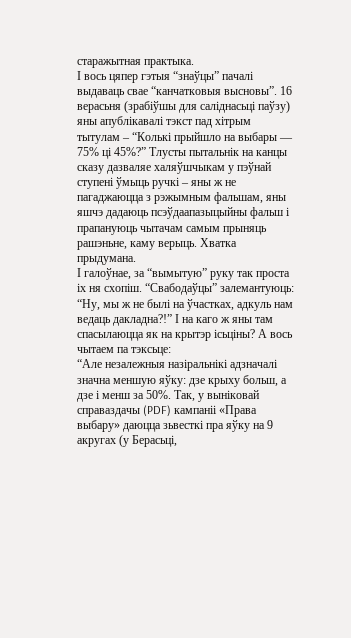старажытная практыка.
І вось цяпер гэтыя “знаўцы” пачалі выдаваць свае “канчатковыя высновы”. 16 верасьня (зрабіўшы для саліднасьці паўзу) яны апублікавалі тэкст пад хітрым тытулам – “Колькі прыйшло на выбары — 75% ці 45%?” Тлусты пытальнік на канцы сказу дазваляе халяўшчыкам у пэўнай ступені ўмыць ручкі – яны ж не пагаджаюцца з рэжымным фальшам, яны яшчэ дадаюць псэўдаапазыцыйны фальш і прапануюць чытачам самым прыняць рашэньне, каму верыць. Хватка прыдумана.
І галоўнае, за “вымытую” руку так проста іх ня схопіш. “Свабодаўцы” залемантуюць: “Ну, мы ж не былі на ўчастках, адкуль нам ведаць дакладна?!” І на каго ж яны там спасылаюцца як на крытэр ісьціны? А вось чытаем па тэксьце:
“Але незалежныя назіральнікі адзначалі значна меншую яўку: дзе крыху больш, а дзе і менш за 50%. Так, у выніковай справаздачы (PDF) кампаніі «Права выбару» даюцца зьвесткі пра яўку на 9 акругах (у Берасьці,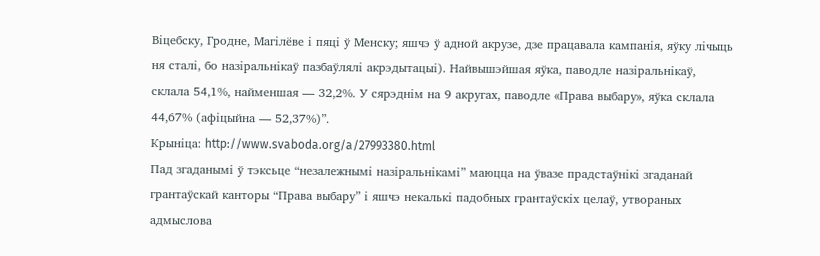Віцебску, Гродне, Магілёве і пяці ў Менску; яшчэ ў адной акрузе, дзе працавала кампанія, яўку лічыць ня сталі, бо назіральнікаў пазбаўлялі акрэдытацыі). Найвышэйшая яўка, паводле назіральнікаў, склала 54,1%, найменшая — 32,2%. У сярэднім на 9 акругах, паводле «Права выбару», яўка склала 44,67% (афіцыйна — 52,37%)”.
Крыніца: http://www.svaboda.org/a/27993380.html
Пад згаданымі ў тэксьце “незалежнымі назіральнікамі” маюцца на ўвазе прадстаўнікі згаданай грантаўскай канторы “Права выбару” і яшчэ некалькі падобных грантаўскіх целаў, утвораных адмыслова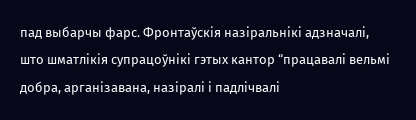пад выбарчы фарс. Фронтаўскія назіральнікі адзначалі, што шматлікія супрацоўнікі гэтых кантор “працавалі вельмі добра, арганізавана, назіралі і падлічвалі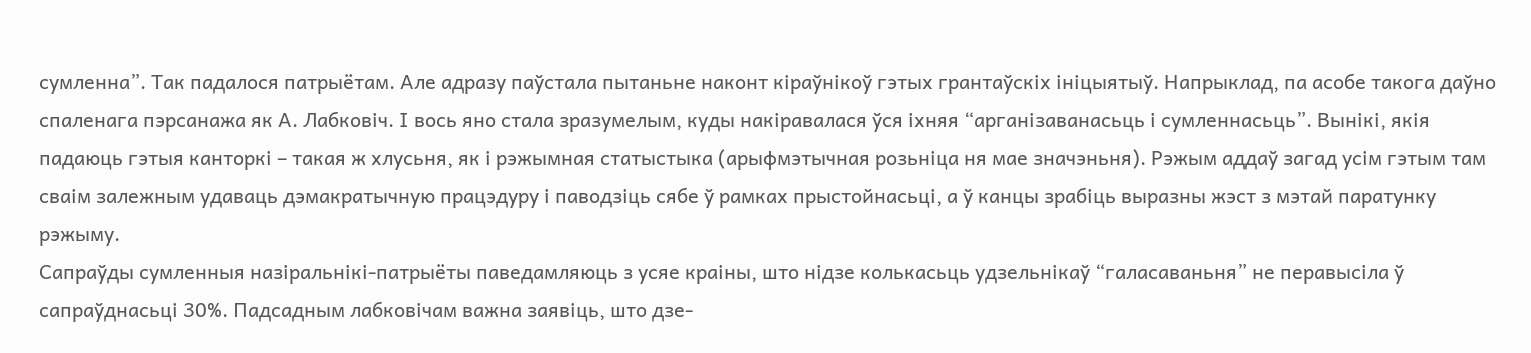сумленна”. Так падалося патрыётам. Але адразу паўстала пытаньне наконт кіраўнікоў гэтых грантаўскіх ініцыятыў. Напрыклад, па асобе такога даўно спаленага пэрсанажа як А. Лабковіч. І вось яно стала зразумелым, куды накіравалася ўся іхняя “арганізаванасьць і сумленнасьць”. Вынікі, якія падаюць гэтыя канторкі – такая ж хлусьня, як і рэжымная статыстыка (арыфмэтычная розьніца ня мае значэньня). Рэжым аддаў загад усім гэтым там сваім залежным удаваць дэмакратычную працэдуру і паводзіць сябе ў рамках прыстойнасьці, а ў канцы зрабіць выразны жэст з мэтай паратунку рэжыму.
Сапраўды сумленныя назіральнікі-патрыёты паведамляюць з усяе краіны, што нідзе колькасьць удзельнікаў “галасаваньня” не перавысіла ў сапраўднасьці 30%. Падсадным лабковічам важна заявіць, што дзе-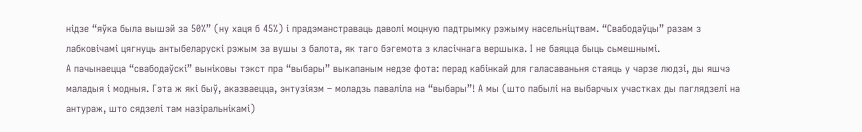нідзе “яўка была вышэй за 50%” (ну хаця б 45%) і прадэманстраваць даволі моцную падтрымку рэжыму насельніцтвам. “Свабодаўцы” разам з лабковічамі цягнуць антыбеларускі рэжым за вушы з балота, як таго бэгемота з класічнага вершыка. І не баяцца быць сьмешнымі.
А пачынаецца “свабодаўскі” выніковы тэкст пра “выбары” выкапаным недзе фота: перад кабінкай для галасаваньня стаяць у чарзе людзі, ды яшчэ маладыя і модныя. Гэта ж які быў, аказваецца, энтузіязм – моладзь паваліла на “выбары”! А мы (што пабылі на выбарчых участках ды паглядзелі на антураж, што сядзелі там назіральнікамі)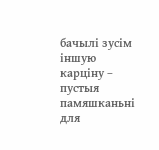бачылі зусім іншую карціну – пустыя памяшканьні для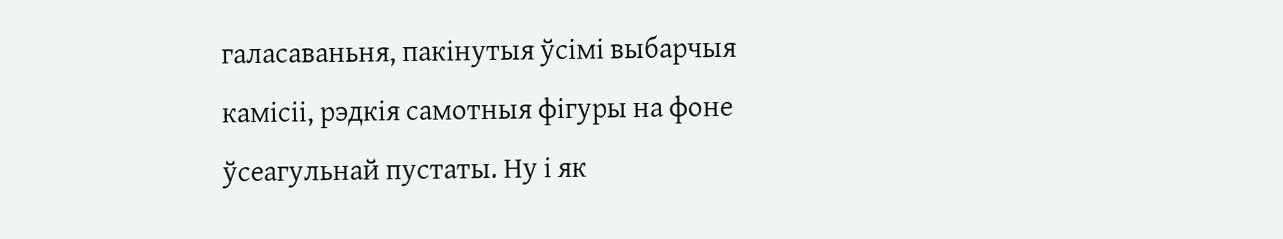галасаваньня, пакінутыя ўсімі выбарчыя камісіі, рэдкія самотныя фігуры на фоне ўсеагульнай пустаты. Ну і як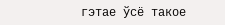гэтае ўсё такое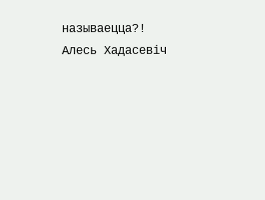называецца?!
Алесь Хадасевіч